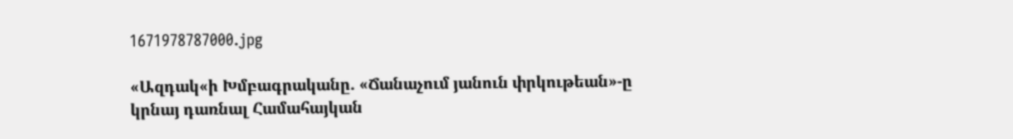1671978787000.jpg

«Ազդակ«ի Խմբագրականը. «Ճանաչում յանուն փրկութեան»-ը կրնայ դառնալ Համահայկան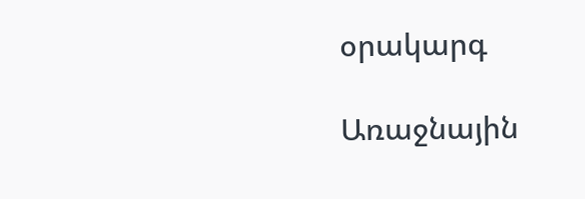օրակարգ

Առաջնային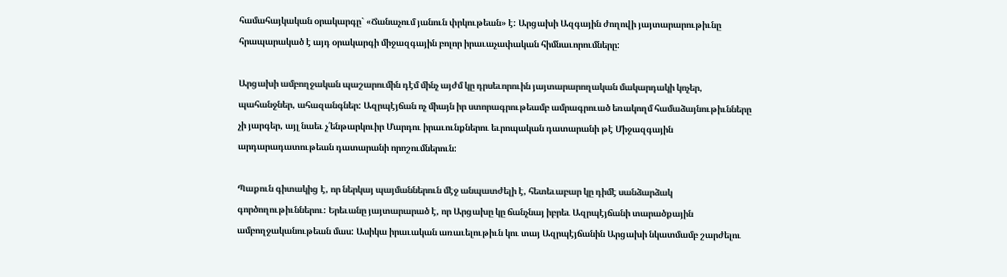համահայկական օրակարգը` «Ճանաչում յանուն փրկութեան» է: Արցախի Ազգային ժողովի յայտարարութիւնը հրապարակած է այդ օրակարգի միջազգային բոլոր իրաւաչափական հիմնաւորումները:

Արցախի ամբողջական պաշարումին դէմ մինչ այժմ կը դրսեւորուին յայտարարողական մակարդակի կոչեր, պահանջներ, ահազանգներ: Ազրպէյճան ոչ միայն իր ստորագրութեամբ ամրագրուած եռակողմ համաձայնութիւնները չի յարգեր, այլ նաեւ չ՛ենթարկուիր Մարդու իրաւունքներու եւրոպական դատարանի թէ Միջազգային արդարադատութեան դատարանի որոշումներուն:

Պաքուն գիտակից է, որ ներկայ պայմաններուն մէջ անպատժելի է, հետեւաբար կը դիմէ սանձարձակ գործողութիւններու: Երեւանը յայտարարած է, որ Արցախը կը ճանչնայ իբրեւ Ազրպէյճանի տարածքային ամբողջականութեան մաս: Ասիկա իրաւական առաւելութիւն կու տայ Ազրպէյճանին Արցախի նկատմամբ շարժելու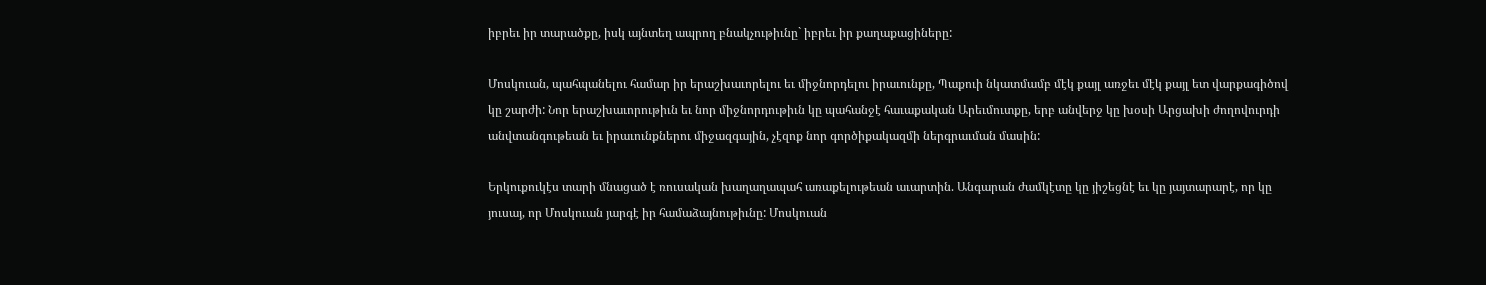իբրեւ իր տարածքը, իսկ այնտեղ ապրող բնակչութիւնը` իբրեւ իր քաղաքացիները:

Մոսկուան, պահպանելու համար իր երաշխաւորելու եւ միջնորդելու իրաւունքը, Պաքուի նկատմամբ մէկ քայլ առջեւ մէկ քայլ ետ վարքագիծով կը շարժի: Նոր երաշխաւորութիւն եւ նոր միջնորդութիւն կը պահանջէ հաւաքական Արեւմուտքը, երբ անվերջ կը խօսի Արցախի ժողովուրդի անվտանգութեան եւ իրաւունքներու միջազգային, չէզոք նոր գործիքակազմի ներգրաւման մասին:

Երկուքուկէս տարի մնացած է ռուսական խաղաղապահ առաքելութեան աւարտին. Անգարան ժամկէտը կը յիշեցնէ եւ կը յայտարարէ, որ կը յուսայ, որ Մոսկուան յարգէ իր համաձայնութիւնը: Մոսկուան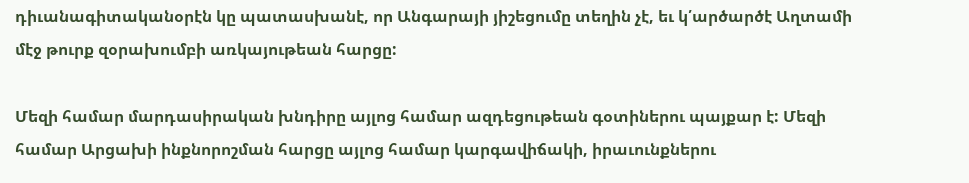դիւանագիտականօրէն կը պատասխանէ, որ Անգարայի յիշեցումը տեղին չէ, եւ կ՛արծարծէ Աղտամի մէջ թուրք զօրախումբի առկայութեան հարցը:

Մեզի համար մարդասիրական խնդիրը այլոց համար ազդեցութեան գօտիներու պայքար է: Մեզի համար Արցախի ինքնորոշման հարցը այլոց համար կարգավիճակի, իրաւունքներու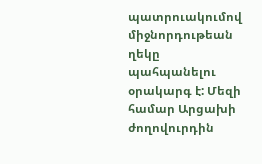պատրուակումով միջնորդութեան ղեկը պահպանելու օրակարգ է: Մեզի համար Արցախի ժողովուրդին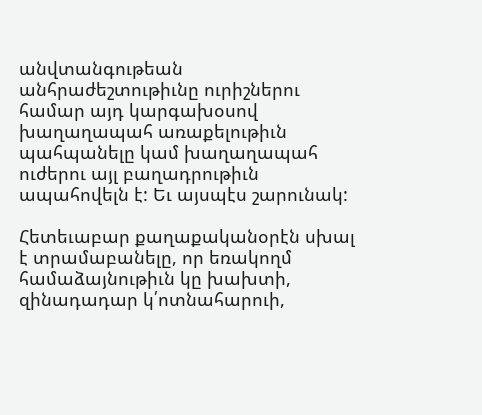անվտանգութեան անհրաժեշտութիւնը ուրիշներու համար այդ կարգախօսով խաղաղապահ առաքելութիւն պահպանելը կամ խաղաղապահ ուժերու այլ բաղադրութիւն ապահովելն է: Եւ այսպէս շարունակ:

Հետեւաբար քաղաքականօրէն սխալ է տրամաբանելը, որ եռակողմ համաձայնութիւն կը խախտի, զինադադար կ՛ոտնահարուի,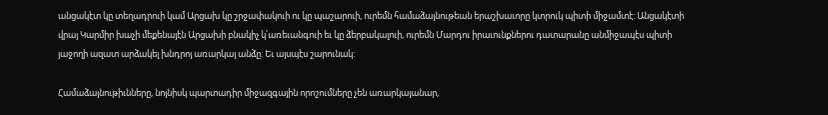անցակէտ կը տեղադրուի կամ Արցախ կը շրջափակուի ու կը պաշարուի, ուրեմն համաձայնութեան երաշխաւորը կտրուկ պիտի միջամտէ: Անցակէտի վրայ Կարմիր խաչի մեքենայէն Արցախի բնակիչ կ՛առեւանգուի եւ կը ձերբակալուի, ուրեմն Մարդու իրաւունքներու դատարանը անմիջապէս պիտի յաջողի ազատ արձակել խնդրոյ առարկայ անձը: Եւ այսպէս շարունակ:

Համաձայնութիւնները, նոյնիսկ պարտադիր միջազգային որոշումները չեն առարկայանար,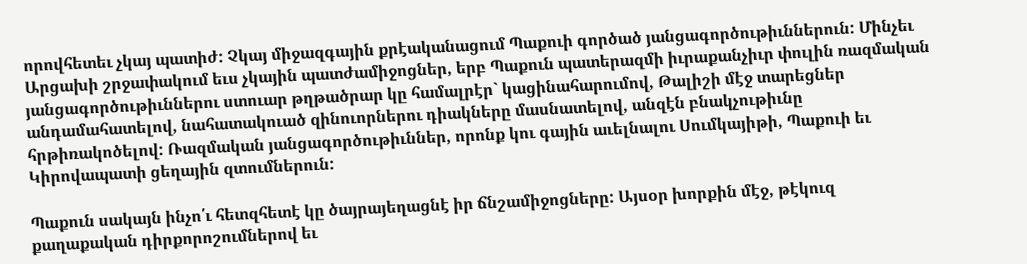որովհետեւ չկայ պատիժ: Չկայ միջազգային քրէականացում Պաքուի գործած յանցագործութիւններուն: Մինչեւ Արցախի շրջափակում եւս չկային պատժամիջոցներ, երբ Պաքուն պատերազմի իւրաքանչիւր փուլին ռազմական յանցագործութիւններու ստուար թղթածրար կը համալրէր` կացինահարումով, Թալիշի մէջ տարեցներ անդամահատելով, նահատակուած զինուորներու դիակները մասնատելով, անզէն բնակչութիւնը հրթիռակոծելով: Ռազմական յանցագործութիւններ, որոնք կու գային աւելնալու Սումկայիթի, Պաքուի եւ Կիրովապատի ցեղային զտումներուն:

Պաքուն սակայն ինչո՛ւ հետզհետէ կը ծայրայեղացնէ իր ճնշամիջոցները: Այսօր խորքին մէջ, թէկուզ քաղաքական դիրքորոշումներով եւ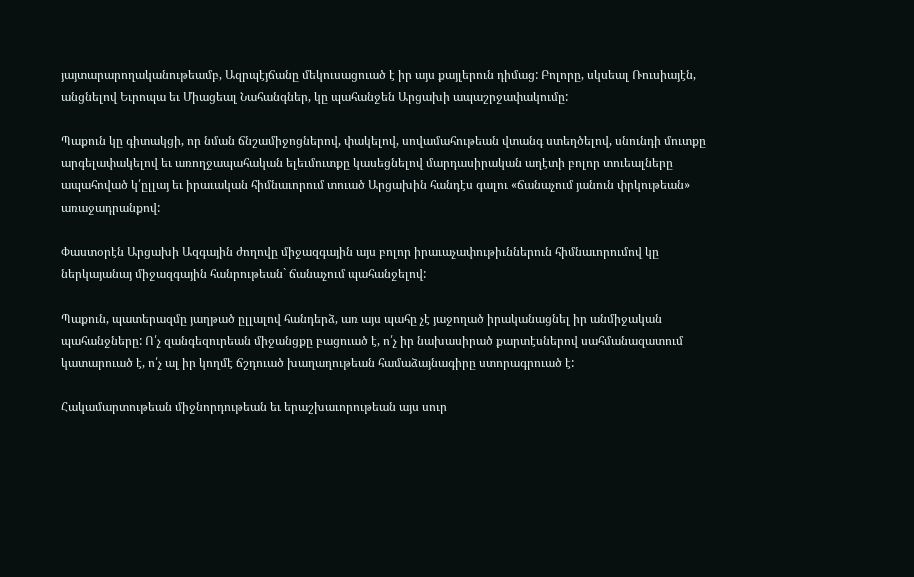յայտարարողականութեամբ, Ազրպէյճանը մեկուսացուած է իր այս քայլերուն դիմաց: Բոլորը, սկսեալ Ռուսիայէն, անցնելով Եւրոպա եւ Միացեալ Նահանգներ, կը պահանջեն Արցախի ապաշրջափակումը:

Պաքուն կը գիտակցի, որ նման ճնշամիջոցներով, փակելով, սովամահութեան վտանգ ստեղծելով, սնունդի մուտքը արգելափակելով եւ առողջապահական ելեւմուտքը կասեցնելով մարդասիրական աղէտի բոլոր տուեալները ապահոված կ՛ըլլայ եւ իրաւական հիմնաւորում տուած Արցախին հանդէս գալու «ճանաչում յանուն փրկութեան» առաջադրանքով:

Փաստօրէն Արցախի Ազգային ժողովը միջազգային այս բոլոր իրաւաչափութիւններուն հիմնաւորումով կը ներկայանայ միջազգային հանրութեան` ճանաչում պահանջելով:

Պաքուն, պատերազմը յաղթած ըլլալով հանդերձ, առ այս պահը չէ յաջողած իրականացնել իր անմիջական պահանջները: Ո՛չ զանգեզուրեան միջանցքը բացուած է, ո՛չ իր նախասիրած քարտէսներով սահմանազատում կատարուած է, ո՛չ ալ իր կողմէ ճշդուած խաղաղութեան համաձայնագիրը ստորագրուած է:

Հակամարտութեան միջնորդութեան եւ երաշխաւորութեան այս սուր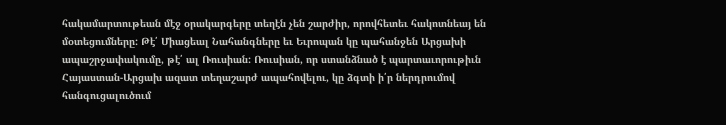հակամարտութեան մէջ օրակարգերը տեղէն չեն շարժիր, որովհետեւ հակոտնեայ են մօտեցումները: Թէ՛ Միացեալ Նահանգները եւ Եւրոպան կը պահանջեն Արցախի ապաշրջափակումը, թէ՛ ալ Ռուսիան: Ռուսիան, որ ստանձնած է պարտաւորութիւն Հայաստան-Արցախ ազատ տեղաշարժ ապահովելու, կը ձգտի ի՛ր ներդրումով հանգուցալուծում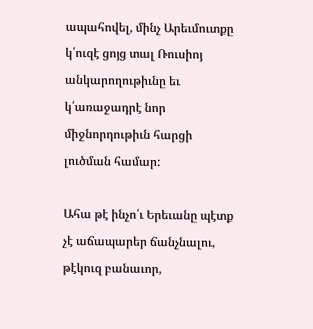ապահովել, մինչ Արեւմուտքը կ՛ուզէ ցոյց տալ Ռուսիոյ անկարողութիւնը եւ կ՛առաջադրէ նոր միջնորդութիւն հարցի լուծման համար:

Ահա թէ ինչո՛ւ Երեւանը պէտք չէ աճապարեր ճանչնալու, թէկուզ բանաւոր,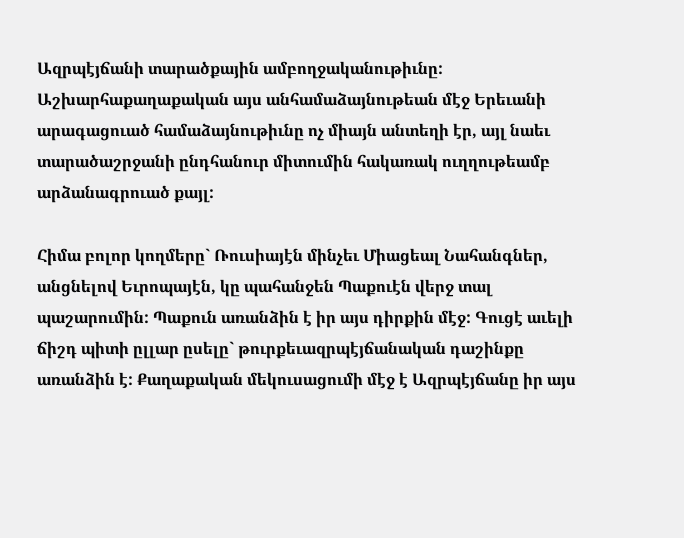Ազրպէյճանի տարածքային ամբողջականութիւնը: Աշխարհաքաղաքական այս անհամաձայնութեան մէջ Երեւանի արագացուած համաձայնութիւնը ոչ միայն անտեղի էր, այլ նաեւ տարածաշրջանի ընդհանուր միտումին հակառակ ուղղութեամբ արձանագրուած քայլ:

Հիմա բոլոր կողմերը` Ռուսիայէն մինչեւ Միացեալ Նահանգներ, անցնելով Եւրոպայէն, կը պահանջեն Պաքուէն վերջ տալ պաշարումին: Պաքուն առանձին է իր այս դիրքին մէջ: Գուցէ աւելի ճիշդ պիտի ըլլար ըսելը` թուրքեւազրպէյճանական դաշինքը առանձին է: Քաղաքական մեկուսացումի մէջ է Ազրպէյճանը իր այս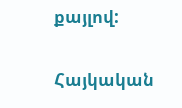քայլով:

Հայկական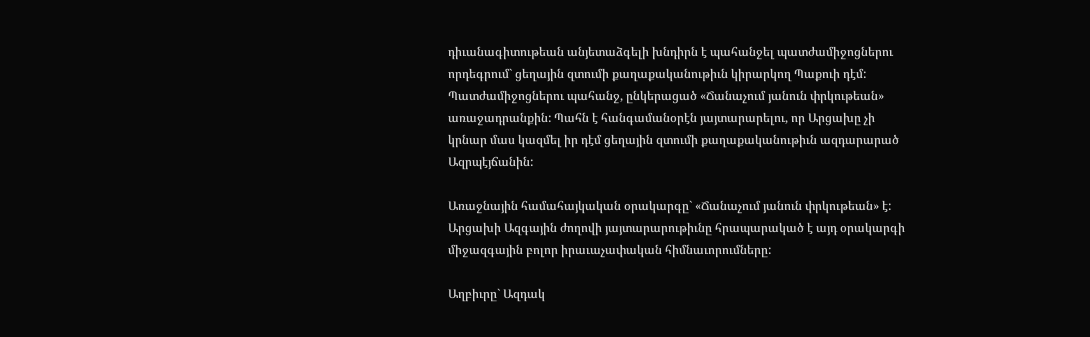դիւանագիտութեան անյետաձգելի խնդիրն է պահանջել պատժամիջոցներու որդեգրում` ցեղային զտումի քաղաքականութիւն կիրարկող Պաքուի դէմ: Պատժամիջոցներու պահանջ, ընկերացած «Ճանաչում յանուն փրկութեան» առաջադրանքին: Պահն է հանգամանօրէն յայտարարելու, որ Արցախը չի  կրնար մաս կազմել իր դէմ ցեղային զտումի քաղաքականութիւն ազդարարած Ազրպէյճանին:

Առաջնային համահայկական օրակարգը` «Ճանաչում յանուն փրկութեան» է: Արցախի Ազգային ժողովի յայտարարութիւնը հրապարակած է այդ օրակարգի միջազգային բոլոր իրաւաչափական հիմնաւորումները:

Աղբիւրը` Ազդակ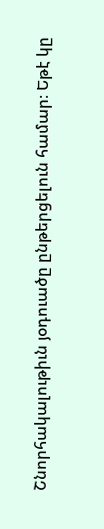Շնորհակալութիւն յօդուածը ընթերցելուն համար։ Եթէ կը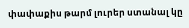փափաքիս թարմ լուրեր ստանալ կը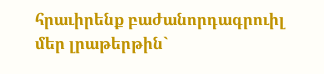հրաւիրենք բաժանորդագրուիլ մեր լրաթերթին`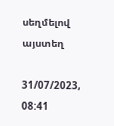սեղմելով այստեղ

31/07/2023, 08:41